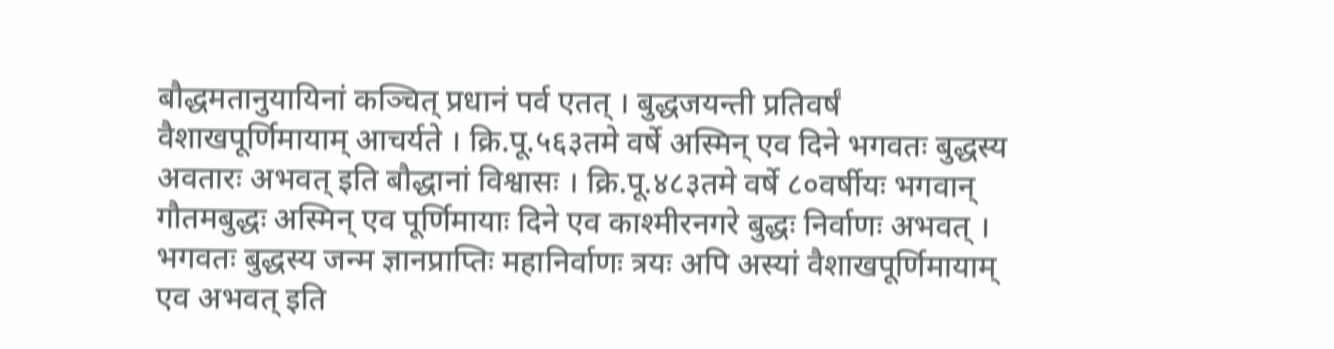बौद्धमतानुयायिनां कञ्चित् प्रधानं पर्व एतत् । बुद्धजयन्ती प्रतिवर्षं वैशाखपूर्णिमायाम् आचर्यते । क्रि.पू.५६३तमे वर्षे अस्मिन् एव दिने भगवतः बुद्धस्य अवतारः अभवत् इति बौद्धानां विश्वासः । क्रि.पू.४८३तमे वर्षे ८०वर्षीयः भगवान् गौतमबुद्धः अस्मिन् एव पूर्णिमायाः दिने एव काश्मीरनगरे बुद्धः निर्वाणः अभवत् । भगवतः बुद्धस्य जन्म ज्ञानप्राप्तिः महानिर्वाणः त्रयः अपि अस्यां वैशाखपूर्णिमायाम् एव अभवत् इति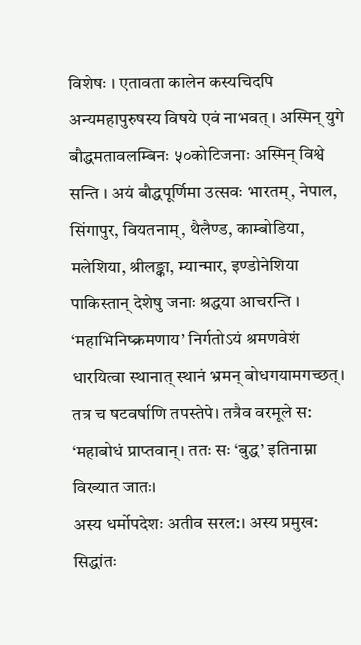विशेषः । एतावता कालेन कस्यचिदपि अन्यमहापुरुषस्य विषये एवं नाभवत् । अस्मिन् युगे बौद्धमतावलम्बिनः ५०कोटिजनाः अस्मिन् विश्वे सन्ति । अयं बौद्धपूर्णिमा उत्सवः भारतम्, नेपाल, सिंगापुर, वियतनाम्, थैलैण्ड, काम्बोडिया, मलेशिया, श्रीलङ्का, म्यान्मार, इण्डोनेशिया पाकिस्तान् देशेषु जनाः श्रद्धया आचरन्ति ।
‘महाभिनिष्क्रमणाय’ निर्गतोऽयं श्रमणवेशं धारयित्वा स्थानात् स्थानं भ्रमन् बोधगयामगच्छत्। तत्र च षटवर्षाणि तपस्तेपे। तत्रैव वरमूले स: ‘महाबोधं प्राप्तवान्। ततः सः ‘बुद्ध’ इतिनाम्ना विख्यात जातः।
अस्य धर्मोपदेशः अतीव सरल:। अस्य प्रमुख: सिद्धांतः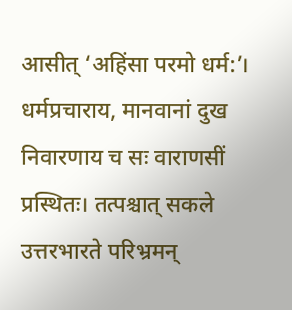आसीत् ‘अहिंसा परमो धर्म:’। धर्मप्रचाराय, मानवानां दुख निवारणाय च सः वाराणसीं प्रस्थितः। तत्पश्चात् सकले उत्तरभारते परिभ्रमन्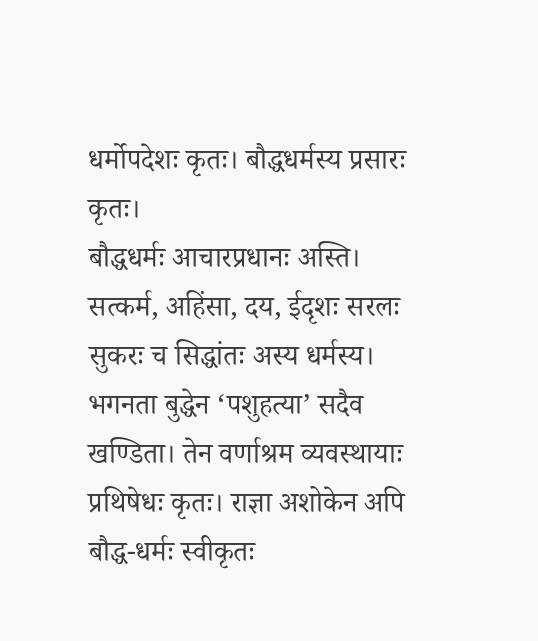धर्मोपदेशः कृतः। बौद्धधर्मस्य प्रसारः कृतः।
बौद्धधर्मः आचारप्रधानः अस्ति। सत्कर्म, अहिंसा, दय, ईदृशः सरलः सुकरः च सिद्धांतः अस्य धर्मस्य। भगनता बुद्धेन ‘पशुहत्या’ सदैव खण्डिता। तेन वर्णाश्रम व्यवस्थायाः प्रथिषेधः कृतः। राज्ञा अशोकेन अपि बौद्ध-धर्मः स्वीकृतः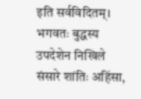इति सर्वविदितम्।
भगवतः बुद्धस्य उपदेशेन निखिले संसारे शांतिः अहिंसा,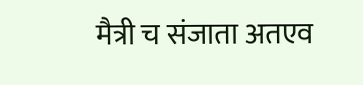मैत्री च संजाता अतएव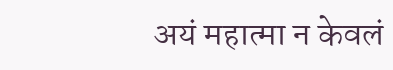अयं महात्मा न केवलं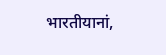भारतीयानां,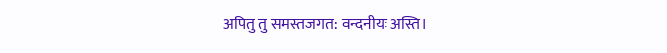अपितु तु समस्तजगत: वन्दनीयः अस्ति।